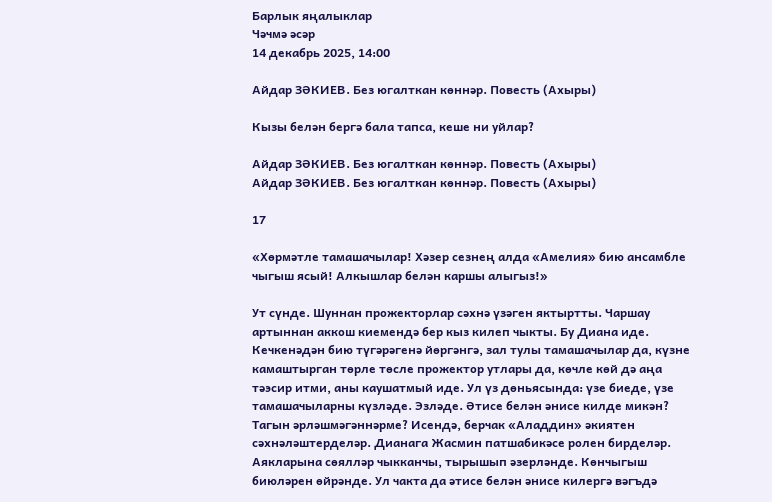Барлык яңалыклар
Чәчмә әсәр
14 декабрь 2025, 14:00

Айдар ЗӘКИЕВ. Без югалткан көннәр. Повесть (Ахыры)

Кызы белән бергә бала тапса, кеше ни уйлар?

Айдар ЗӘКИЕВ. Без югалткан көннәр. Повесть (Ахыры)
Айдар ЗӘКИЕВ. Без югалткан көннәр. Повесть (Ахыры)

17

«Хөрмәтле тамашачылар! Хәзер сезнең алда «Амелия» бию ансамбле чыгыш ясый! Алкышлар белән каршы алыгыз!»

Ут сүнде. Шуннан прожекторлар сәхнә үзәген яктыртты. Чаршау артыннан аккош киемендә бер кыз килеп чыкты. Бу Диана иде. Кечкенәдән бию түгәрәгенә йөргәнгә, зал тулы тамашачылар да, күзне камаштырган төрле төсле прожектор утлары да, көчле көй дә аңа тәэсир итми, аны каушатмый иде. Ул үз дөньясында: үзе биеде, үзе тамашачыларны күзләде. Эзләде. Әтисе белән әнисе килде микән? Тагын әрләшмәгәннәрме? Исендә, берчак «Аладдин» әкиятен сәхнәләштерделәр. Дианага Жасмин патшабикәсе ролен бирделәр. Аякларына сөялләр чыкканчы, тырышып әзерләнде. Көнчыгыш биюләрен өйрәнде. Ул чакта да әтисе белән әнисе килергә вәгъдә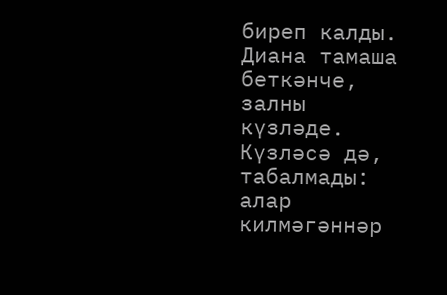биреп калды. Диана тамаша беткәнче, залны күзләде. Күзләсә дә, табалмады: алар килмәгәннәр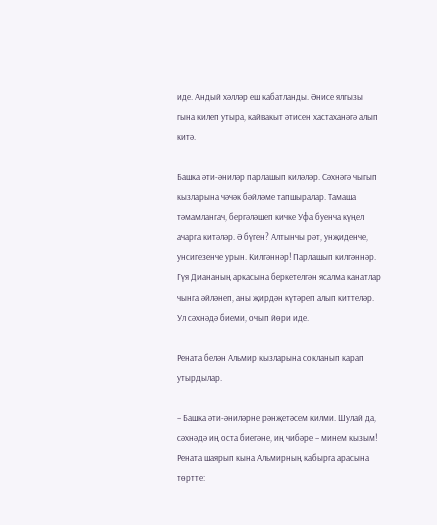иде. Андый хәлләр еш кабатланды. Әнисе ялгызы гына килеп утыра, кайвакыт әтисен хастаханәгә алып китә.

Башка әти-әниләр парлашып киләләр. Сәхнәгә чыгып кызларына чәчәк бәйләме тапшыралар. Тамаша тәмамлангач, бергәләшеп кичке Уфа буенча күңел ачарга китәләр. Ә бүген? Алтынчы рәт, унҗиденче, унсигезенче урын. Килгәннәр! Парлашып килгәннәр. Гүя Диананың аркасына беркетелгән ясалма канатлар чынга әйләнеп, аны җирдән күтәреп алып киттеләр. Ул сәхнәдә биеми, очып йөри иде.

Рената белән Альмир кызларына сокланып карап утырдылар.

– Башка әти-әниләрне рәнҗетәсем килми. Шулай да, сәхнәдә иң оста биегәне, иң чибәре – минем кызым! Рената шаярып кына Альмирның кабырга арасына төртте: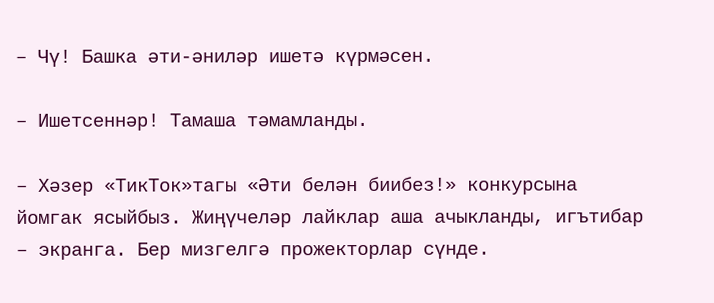– Чү! Башка әти-әниләр ишетә күрмәсен.

– Ишетсеннәр! Тамаша тәмамланды.

– Хәзер «ТикТок»тагы «Әти белән биибез!» конкурсына йомгак ясыйбыз. Жиңүчеләр лайклар аша ачыкланды, игътибар – экранга. Бер мизгелгә прожекторлар сүнде.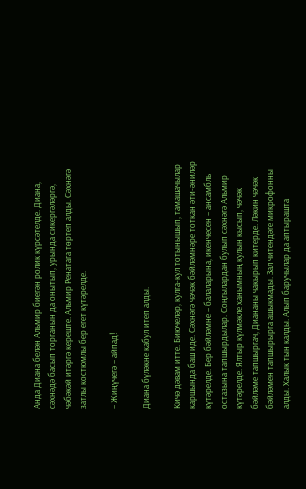Анда Диана белән Альмир биегән ролик күрсәтелде. Диана, сәхнәдә басып торганын да онытып, урында сикергәләргә, чәбәкәй итәргә кереште. Альмир Ренатага төртеп алды. Сәхнәгә затлы костюмлы бер егет күтәрелде.

– Жиңүчегә – айпад!

Диана бүләкне кабул итеп алды.

Кичә дәвам итте. Биючеләр, кулга-кул тотынышып, тамашачылар каршында баш иде. Сәхнәгә чәчәк бәйләмнәре тоткан әти-әниләр күтәрелде. Бер бәйләмне – балаларына, икенчесен – ансамбль остазына тапшырдылар. Соңгылардан булып сәхнәгә Альмир күтәрелде. Ялтыр күлмәкле ханымның кулын кысып, чәчәк бәйләме тапшыргач, Диананы чакырып китерде. Ләкин чәчәк бәйләмен тапшырырга ашыкмады. Зал читендәге микрофонны алды. Халык тын калды. Алып баручылар да аптырашта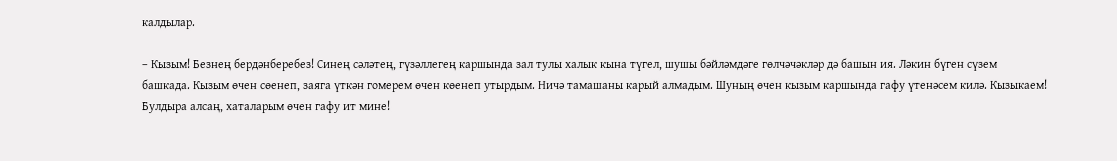калдылар.

– Кызым! Безнең бердәнберебез! Синең сәләтең, гүзәллегең каршында зал тулы халык кына түгел, шушы бәйләмдәге гөлчәчәкләр дә башын ия. Ләкин бүген сүзем башкада. Кызым өчен сөенеп, заяга үткән гомерем өчен көенеп утырдым. Ничә тамашаны карый алмадым. Шуның өчен кызым каршында гафу үтенәсем килә. Кызыкаем! Булдыра алсаң, хаталарым өчен гафу ит мине!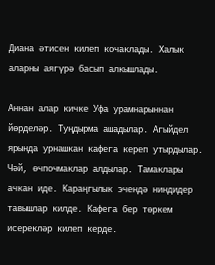Диана әтисен килеп кочаклады. Халык аларны аягүрә басып алкышлады.

Аннан алар кичке Уфа урамнарыннан йөрделәр. Туңдырма ашадылар. Агыйдел ярында урнашкан кафега кереп утырдылар. Чәй, өчпочмаклар алдылар. Тамаклары ачкан иде. Караңгылык эчендә ниндидер тавышлар килде. Кафега бер төркем исерекләр килеп керде.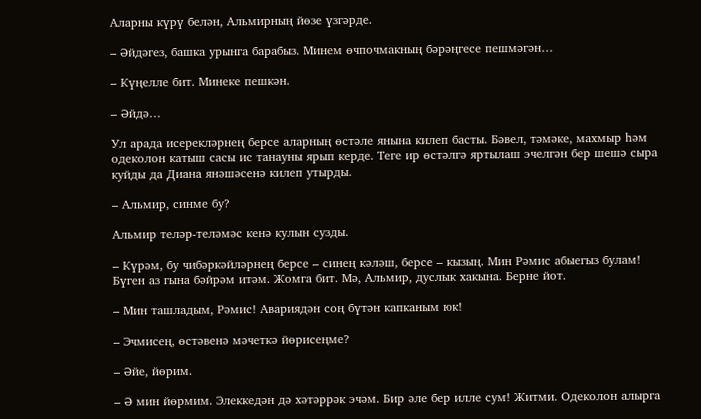Аларны күрү белән, Альмирның йөзе үзгәрде.

– Әйдәгез, башка урынга барабыз. Минем өчпочмакның бәрәңгесе пешмәгән…

– Күңелле бит. Минеке пешкән.

– Әйдә…

Ул арада исерекләрнең берсе аларның өстәле янына килеп басты. Бәвел, тәмәке, махмыр һәм одеколон катыш сасы ис танауны ярып керде. Теге ир өстәлгә яртылаш эчелгән бер шешә сыра куйды да Диана янәшәсенә килеп утырды.

– Альмир, синме бу?

Альмир теләр-теләмәс кенә кулын сузды.

– Күрәм, бу чибәркәйләрнең берсе – синең кәләш, берсе – кызың. Мин Рәмис абыегыз булам! Бүген аз гына бәйрәм итәм. Жомга бит. Мә, Альмир, дуслык хакына. Берне йот.

– Мин ташладым, Рәмис! Авариядән соң бүтән капканым юк!

– Эчмисең, өстәвенә мәчеткә йөрисеңме?

– Әйе, йөрим.

– Ә мин йөрмим. Элеккедән дә хәтәррәк эчәм. Бир әле бер илле сум! Житми. Одеколон алырга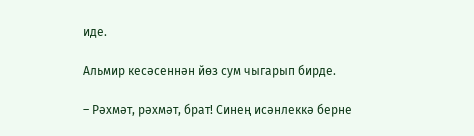иде.

Альмир кесәсеннән йөз сум чыгарып бирде.

– Рәхмәт, рәхмәт, брат! Синең исәнлеккә берне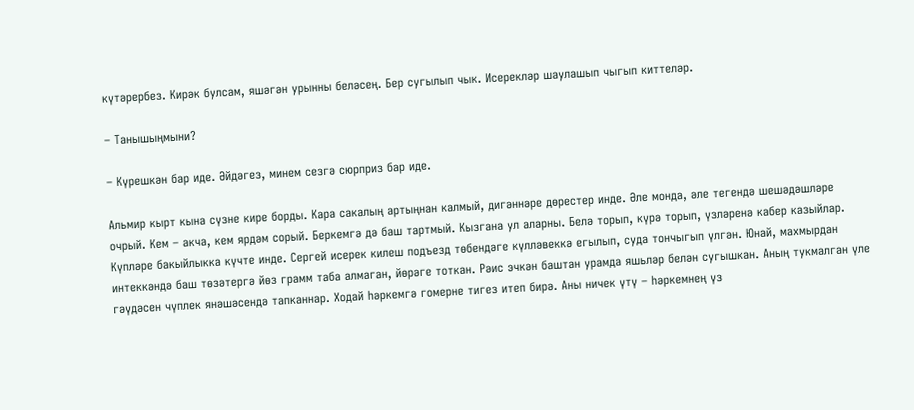күтәрербез. Кирәк булсам, яшәгән урынны беләсең. Бер сугылып чык. Исерекләр шаулашып чыгып киттеләр.

– Танышыңмыни?

– Күрешкән бар иде. Әйдәгез, минем сезгә сюрприз бар иде.

Альмир кырт кына сүзне кире борды. Кара сакалың артыңнан калмый, дигәннәре дөрестер инде. Әле монда, әле тегендә шешәдәшләре очрый. Кем – акча, кем ярдәм сорый. Беркемгә дә баш тартмый. Кызгана ул аларны. Белә торып, күрә торып, үзләренә кабер казыйлар. Күпләре бакыйлыкка күчте инде. Сергей исерек килеш подъезд төбендәге күлләвеккә егылып, суда тончыгып үлгән. Юнай, махмырдан интеккәндә баш төзәтергә йөз грамм таба алмаган, йөрәге тоткан. Рәис эчкән баштан урамда яшьләр белән сугышкан. Аның тукмалган үле гәүдәсен чүплек янәшәсендә тапканнар. Ходай һәркемгә гомерне тигез итеп бирә. Аны ничек үтү – һәркемнең үз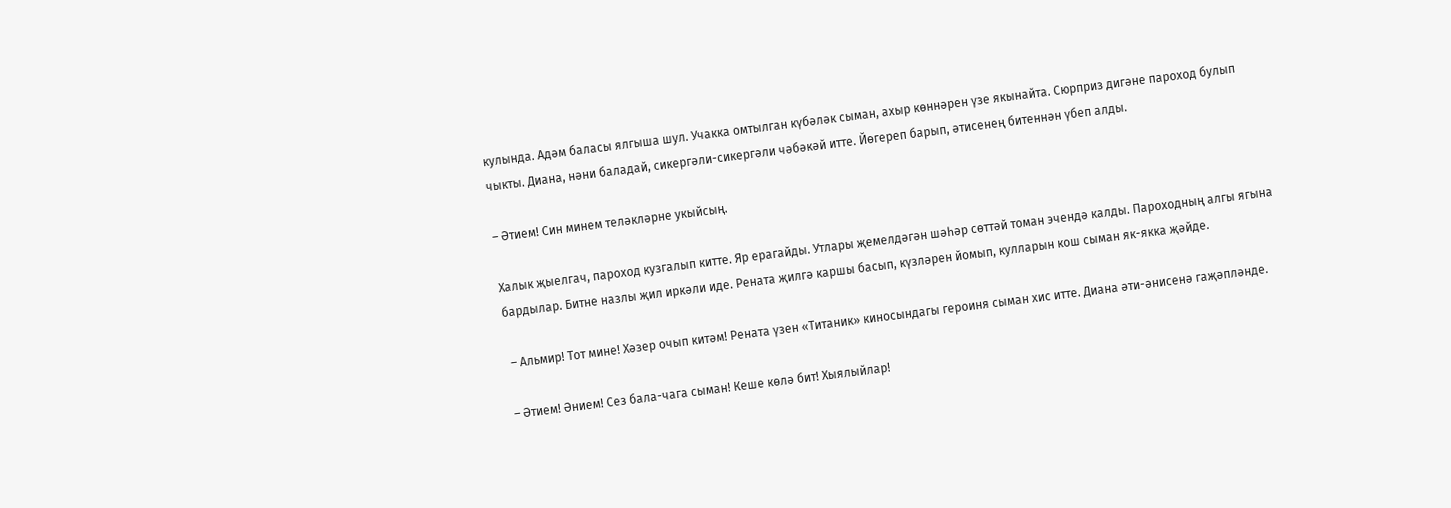кулында. Адәм баласы ялгыша шул. Учакка омтылган күбәләк сыман, ахыр көннәрен үзе якынайта. Сюрприз дигәне пароход булып чыкты. Диана, нәни баладай, сикергәли-сикергәли чәбәкәй итте. Йөгереп барып, әтисенең битеннән үбеп алды.

– Әтием! Син минем теләкләрне укыйсың.

Халык җыелгач, пароход кузгалып китте. Яр ерагайды. Утлары җемелдәгән шәһәр сөттәй томан эчендә калды. Пароходның алгы ягына бардылар. Битне назлы җил иркәли иде. Рената җилгә каршы басып, күзләрен йомып, кулларын кош сыман як-якка җәйде.

 – Альмир! Тот мине! Хәзер очып китәм! Рената үзен «Титаник» киносындагы героиня сыман хис итте. Диана әти-әнисенә гаҗәпләнде.

– Әтием! Әнием! Сез бала-чага сыман! Кеше көлә бит! Хыялыйлар!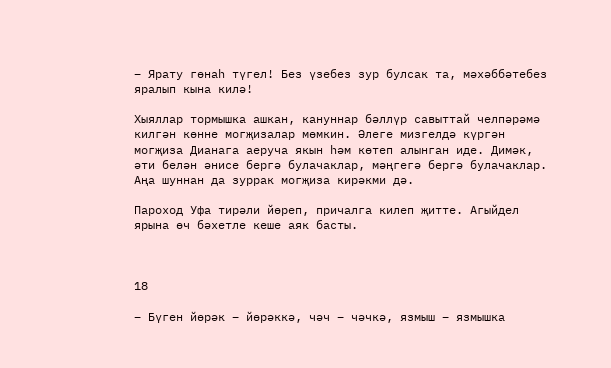– Ярату гөнаһ түгел! Без үзебез зур булсак та, мәхәббәтебез яралып кына килә!

Хыяллар тормышка ашкан, кануннар бәллүр савыттай челпәрәмә килгән көнне могҗизалар мөмкин. Әлеге мизгелдә күргән могҗиза Дианага аеруча якын һәм көтеп алынган иде. Димәк, әти белән әнисе бергә булачаклар, мәңгегә бергә булачаклар. Аңа шуннан да зуррак могҗиза кирәкми дә.

Пароход Уфа тирәли йөреп, причалга килеп җитте. Агыйдел ярына өч бәхетле кеше аяк басты.



18

– Бүген йөрәк – йөрәккә, чәч – чәчкә, язмыш – язмышка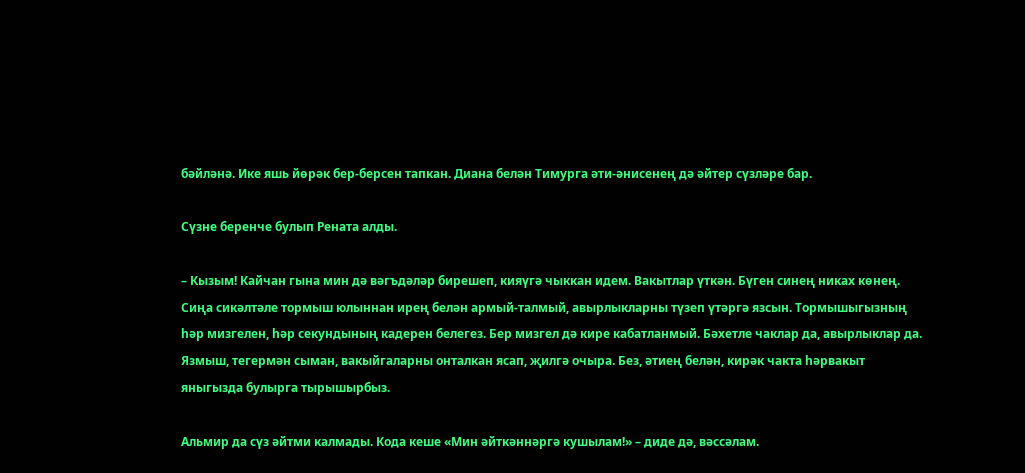бәйләнә. Ике яшь йөрәк бер-берсен тапкан. Диана белән Тимурга әти-әнисенең дә әйтер сүзләре бар.

Сүзне беренче булып Рената алды.

– Кызым! Кайчан гына мин дә вәгъдәләр бирешеп, кияүгә чыккан идем. Вакытлар үткән. Бүген синең никах көнең. Сиңа сикәлтәле тормыш юлыннан ирең белән армый-талмый, авырлыкларны түзеп үтәргә язсын. Тормышыгызның һәр мизгелен, һәр секундының кадерен белегез. Бер мизгел дә кире кабатланмый. Бәхетле чаклар да, авырлыклар да. Язмыш, тегермән сыман, вакыйгаларны онталкан ясап, җилгә очыра. Без, әтиең белән, кирәк чакта һәрвакыт яныгызда булырга тырышырбыз.

Альмир да сүз әйтми калмады. Кода кеше «Мин әйткәннәргә кушылам!» – диде дә, вәссәлам.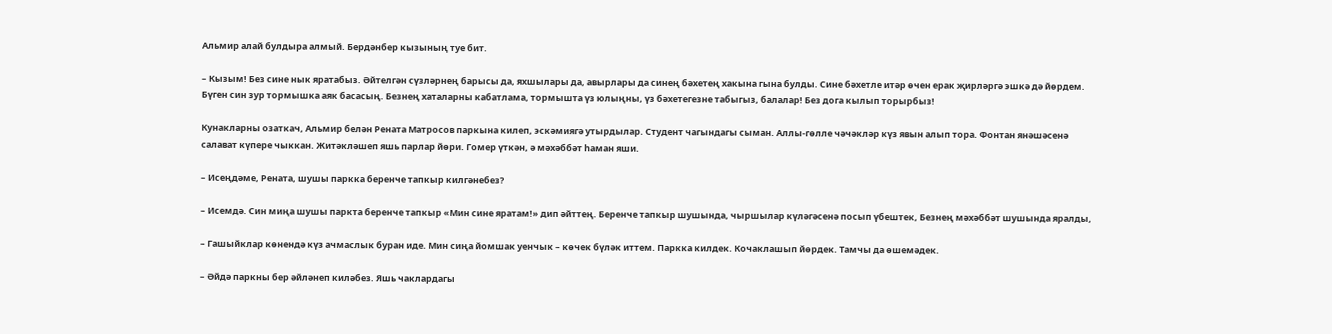Альмир алай булдыра алмый. Бердәнбер кызының туе бит.

– Кызым! Без сине нык яратабыз. Әйтелгән сүзләрнең барысы да, яхшылары да, авырлары да синең бәхетең хакына гына булды. Сине бәхетле итәр өчен ерак җирләргә эшкә дә йөрдем. Бүген син зур тормышка аяк басасың. Безнең хаталарны кабатлама, тормышта үз юлыңны, үз бәхетегезне табыгыз, балалар! Без дога кылып торырбыз!

Кунакларны озаткач, Альмир белән Рената Матросов паркына килеп, эскәмиягә утырдылар. Студент чагындагы сыман. Аллы-гөлле чәчәкләр күз явын алып тора. Фонтан янәшәсенә салават күпере чыккан. Житәкләшеп яшь парлар йөри. Гомер үткән, ә мәхәббәт һаман яши.

– Исеңдәме, Рената, шушы паркка беренче тапкыр килгәнебез?

– Исемдә. Син миңа шушы паркта беренче тапкыр «Мин сине яратам!» дип әйттең. Беренче тапкыр шушында, чыршылар күләгәсенә посып үбештек, Безнең мәхәббәт шушында яралды,

– Гашыйклар көнендә күз ачмаслык буран иде. Мин сиңа йомшак уенчык – көчек бүләк иттем. Паркка килдек. Кочаклашып йөрдек. Тамчы да өшемәдек.

– Әйдә паркны бер әйләнеп киләбез. Яшь чаклардагы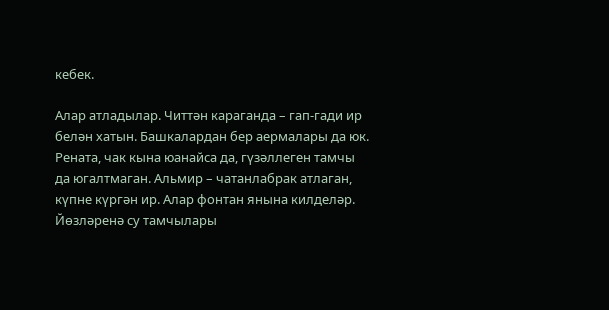кебек.

Алар атладылар. Читтән караганда – гап-гади ир белән хатын. Башкалардан бер аермалары да юк. Рената, чак кына юанайса да, гүзәллеген тамчы да югалтмаган. Альмир – чатанлабрак атлаган, күпне күргән ир. Алар фонтан янына килделәр. Йөзләренә су тамчылары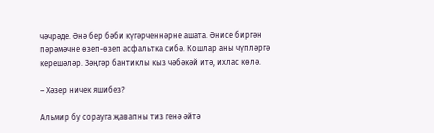чәчрәде. Әнә бер бәби күгәрченнәрне ашата. Әнисе биргән пәрәмәчне өзеп-өзеп асфальтка сибә. Кошлар аны чүпләргә керешәләр. Зәңгәр бантиклы кыз чәбәкәй итә, ихлас көлә.

– Хәзер ничек яшибез?

Альмир бу сорауга җавапны тиз генә әйтә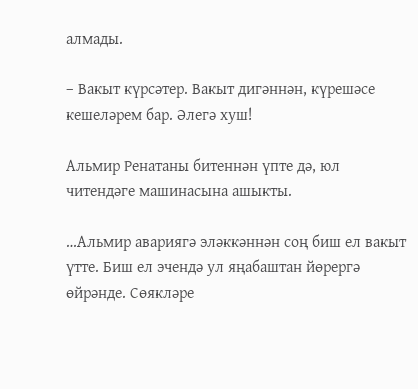алмады.

– Вакыт күрсәтер. Вакыт дигәннән, күрешәсе кешеләрем бар. Әлегә хуш!

Альмир Ренатаны битеннән үпте дә, юл читендәге машинасына ашыкты.

…Альмир авариягә эләккәннән соң биш ел вакыт үтте. Биш ел эчендә ул яңабаштан йөрергә өйрәнде. Сөякләре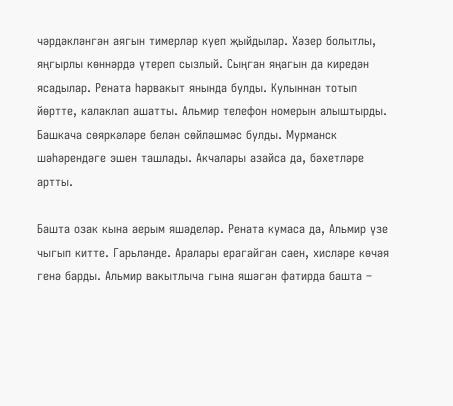чәрдәкләнгән аягын тимерләр куеп җыйдылар. Хәзер болытлы, яңгырлы көннәрдә үтереп сызлый. Сыңган яңагын да киредән ясадылар. Рената һәрвакыт янында булды. Кулыннан тотып йөртте, калаклап ашатты. Альмир телефон номерын алыштырды. Башкача сөяркәләре белән сөйләшмәс булды. Мурманск шәһәрендәге эшен ташлады. Акчалары азайса да, бәхетләре артты.

Башта озак кына аерым яшәделәр. Рената кумаса да, Альмир үзе чыгып китте. Гарьләнде. Аралары ерагайган саен, хисләре көчәя генә барды. Альмир вакытлыча гына яшәгән фатирда башта –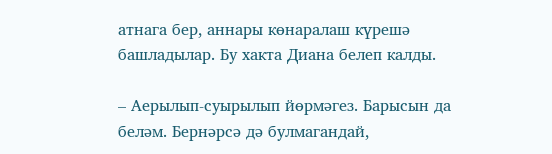атнага бер, аннары көнаралаш күрешә башладылар. Бу хакта Диана белеп калды.

– Аерылып-суырылып йөрмәгез. Барысын да беләм. Бернәрсә дә булмагандай,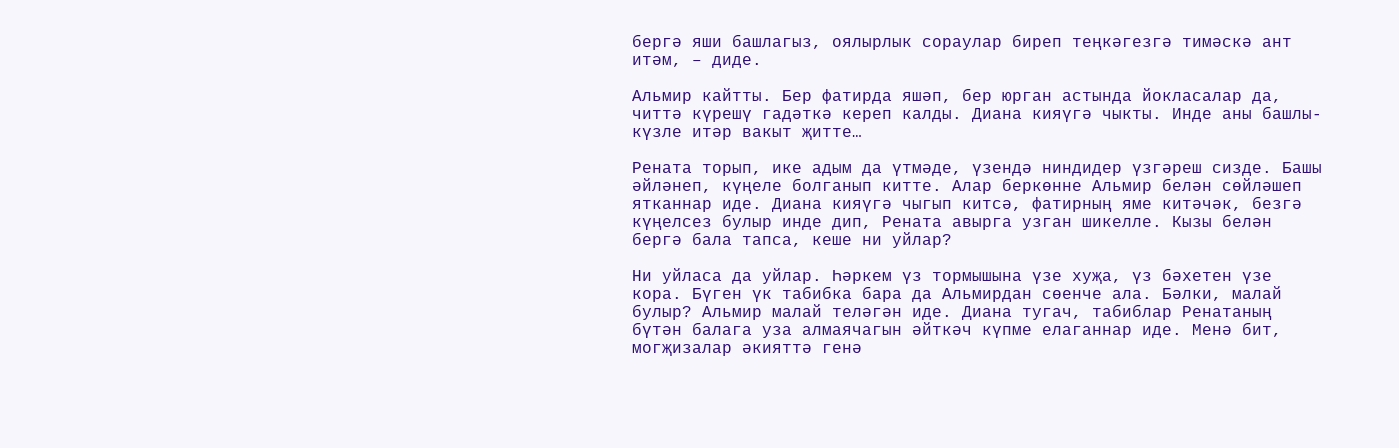бергә яши башлагыз, оялырлык сораулар биреп теңкәгезгә тимәскә ант итәм, – диде.

Альмир кайтты. Бер фатирда яшәп, бер юрган астында йокласалар да, читтә күрешү гадәткә кереп калды. Диана кияүгә чыкты. Инде аны башлы-күзле итәр вакыт җитте…

Рената торып, ике адым да үтмәде, үзендә ниндидер үзгәреш сизде. Башы әйләнеп, күңеле болганып китте. Алар беркөнне Альмир белән сөйләшеп ятканнар иде. Диана кияүгә чыгып китсә, фатирның яме китәчәк, безгә күңелсез булыр инде дип, Рената авырга узган шикелле. Кызы белән бергә бала тапса, кеше ни уйлар?

Ни уйласа да уйлар. Һәркем үз тормышына үзе хуҗа, үз бәхетен үзе кора. Бүген үк табибка бара да Альмирдан сөенче ала. Бәлки, малай булыр? Альмир малай теләгән иде. Диана тугач, табиблар Ренатаның бүтән балага уза алмаячагын әйткәч күпме елаганнар иде. Менә бит, могҗизалар әкияттә генә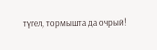түгел, тормышта да очрый!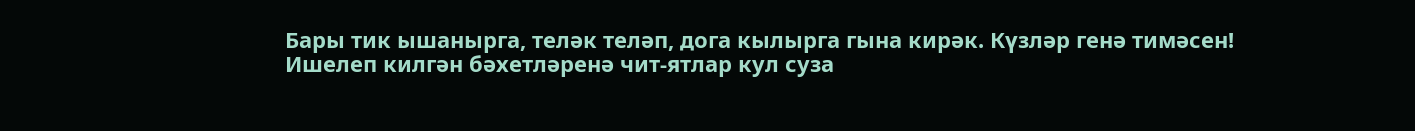Бары тик ышанырга, теләк теләп, дога кылырга гына кирәк. Күзләр генә тимәсен! Ишелеп килгән бәхетләренә чит-ятлар кул суза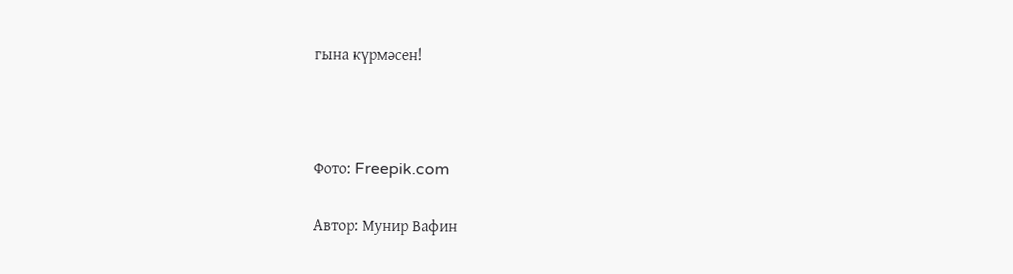гына күрмәсен!



Фото: Freepik.com

Автор: Мунир Вафин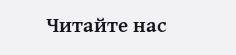Читайте нас